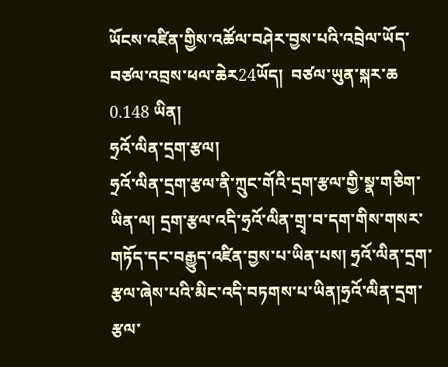ཡོངས་འཛིན་གྱིས་འཚོལ་བཤེར་བྱས་པའི་འབྲེལ་ཡོད་བཙལ་འབྲས་ཕལ་ཆེར24ཡོད།  བཙལ་ཡུན་སྐར་ཆ 0.148 ཡིན།
ཧྲའོ་ལིན་དྲག་རྩལ།
ཧྲའོ་ལིན་དྲག་རྩལ་ནི་ཀྲུང་གོའི་དྲག་རྩལ་གྱི་སྣ་གཅིག་ཡིན་ལ། དྲག་རྩལ་འདི་ཧྲའོ་ལིན་གྲྭ་བ་དག་གིས་གསར་གཏོད་དང་བརྒྱུད་འཛིན་བྱས་པ་ཡིན་པས། ཧྲའོ་ལིན་དྲག་རྩལ་ཞེས་པའི་མིང་འདི་བཏགས་པ་ཡིན།ཧྲའོ་ལིན་དྲག་རྩལ་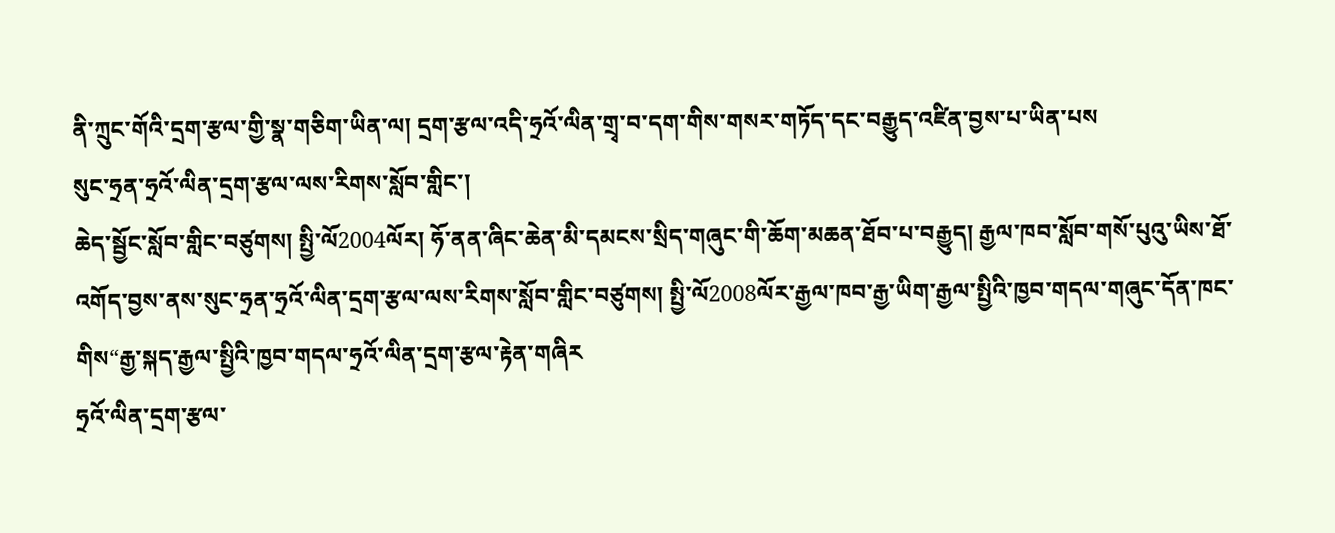ནི་ཀྲུང་གོའི་དྲག་རྩལ་གྱི་སྣ་གཅིག་ཡིན་ལ། དྲག་རྩལ་འདི་ཧྲའོ་ལིན་གྲྭ་བ་དག་གིས་གསར་གཏོད་དང་བརྒྱུད་འཛིན་བྱས་པ་ཡིན་པས
སུང་ཧྲན་ཧྲའོ་ལིན་དྲག་རྩལ་ལས་རིགས་སློབ་གླིང་།
ཆེད་སྦྱོང་སློབ་གླིང་བཙུགས། སྤྱི་ལོ2004ལོར། ཧོ་ནན་ཞིང་ཆེན་མི་དམངས་སྲིད་གཞུང་གི་ཆོག་མཆན་ཐོབ་པ་བརྒྱུད། རྒྱལ་ཁབ་སློབ་གསོ་པུའུ་ཡིས་ཐོ་འགོད་བྱས་ནས་སུང་ཧྲན་ཧྲའོ་ལིན་དྲག་རྩལ་ལས་རིགས་སློབ་གླིང་བཙུགས། སྤྱི་ལོ2008ལོར་རྒྱལ་ཁབ་རྒྱ་ཡིག་རྒྱལ་སྤྱིའི་ཁྱབ་གདལ་གཞུང་དོན་ཁང་གིས“རྒྱ་སྐད་རྒྱལ་སྤྱིའི་ཁྱབ་གདལ་ཧྲའོ་ལིན་དྲག་རྩལ་རྟེན་གཞིར
ཧྲའོ་ལིན་དྲག་རྩལ་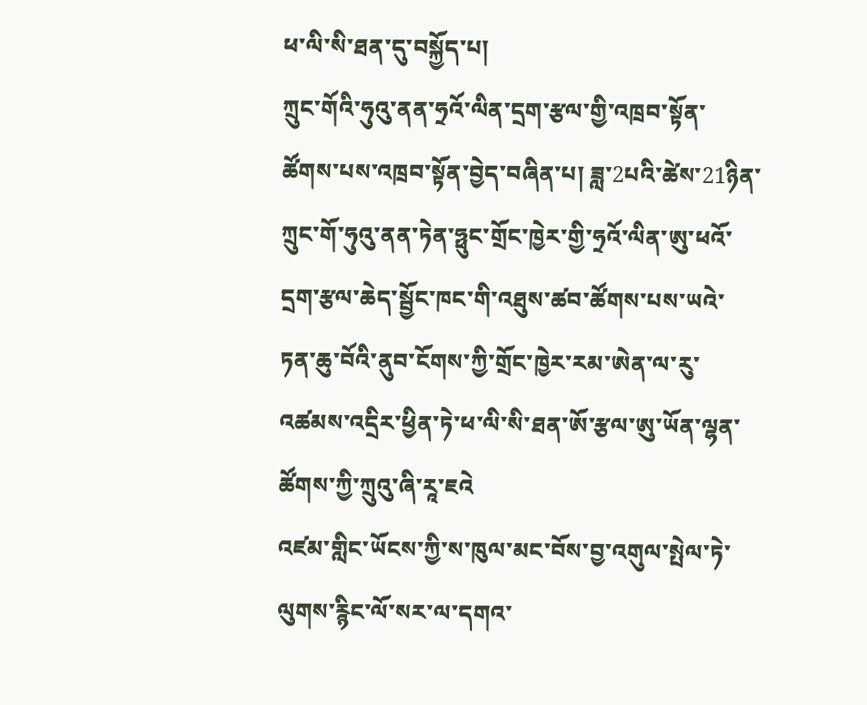ཕ་ལི་སི་ཐན་དུ་བསྐྱོད་པ།
ཀྲུང་གོའི་ཧུའུ་ནན་ཧྲའོ་ལིན་དྲག་རྩལ་གྱི་འཁྲབ་སྟོན་ཚོགས་པས་འཁྲབ་སྟོན་བྱེད་བཞིན་པ། ཟླ་2པའི་ཚེས་21ཉིན་ཀྲུང་གོ་ཧུའུ་ནན་ཏེན་ཧྥུང་གྲོང་ཁྱེར་གྱི་ཧྲའོ་ལིན་ཨུ་ཕའོ་དྲག་རྩལ་ཆེད་སྦྱོང་ཁང་གི་འཐུས་ཚབ་ཚོགས་པས་ཡའེ་ཏན་ཆུ་བོའི་ནུབ་ངོགས་ཀྱི་གྲོང་ཁྱེར་རམ་ཨེན་ལ་རུ་འཚམས་འདྲིར་ཕྱིན་ཏེ་ཕ་ལི་སི་ཐན་ཨོ་རྩལ་ཨུ་ཡོན་ལྷན་ཚོགས་ཀྱི་ཀྲུའུ་ཞི་རཱ་ཇའེ
འཛམ་གླིང་ཡོངས་ཀྱི་ས་ཁུལ་མང་བོས་བྱ་འགུལ་སྤེལ་ཏེ་ལུགས་རྙིང་ལོ་སར་ལ་དགའ་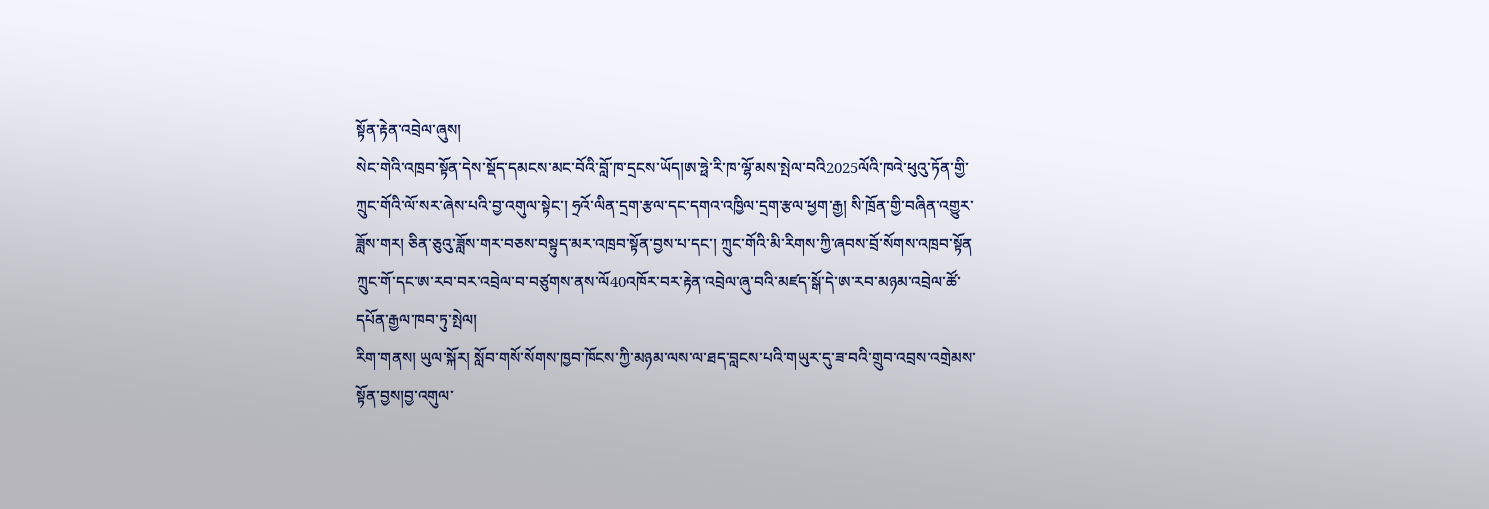སྟོན་རྟེན་འབྲེལ་ཞུས།
སེང་གེའི་འཁྲབ་སྟོན་དེས་སྡོད་དམངས་མང་བོའི་བློ་ཁ་དྲངས་ཡོད།ཨ་ཧྥེ་རི་ཁ་ལྷོ་མས་སྤེལ་བའི2025ལོའི་ཁའེ་ཕུའུ་ཏོན་གྱི་ཀྲུང་གོའི་ལོ་སར་ཞེས་པའི་བྱ་འགུལ་སྟེང་། ཧྲའོ་ལིན་དྲག་རྩལ་དང་དགའ་འཁྱིལ་དྲག་རྩལ་ཕྱག་རྒྱ། སི་ཁྲོན་གྱི་བཞིན་འགྱུར་ཟློས་གར། ཅིན་ཅུའུ་ཟློས་གར་བཅས་བསྟུད་མར་འཁྲབ་སྟོན་བྱས་པ་དང་། ཀྲུང་གོའི་མི་རིགས་ཀྱི་ཞབས་བྲོ་སོགས་འཁྲབ་སྟོན
ཀྲུང་གོ་དང་ཨ་རབ་བར་འབྲེལ་བ་བཙུགས་ནས་ལོ40འཁོར་བར་རྟེན་འབྲེལ་ཞུ་བའི་མཛད་སྒོ་དེ་ཨ་རབ་མཉམ་འབྲེལ་ཚོ་དཔོན་རྒྱལ་ཁབ་ཏུ་སྤེལ།
རིག་གནས། ཡུལ་སྐོར། སློབ་གསོ་སོགས་ཁྱབ་ཁོངས་ཀྱི་མཉམ་ལས་ལ་ཐད་བླངས་པའི་གཡུར་དུ་ཟ་བའི་གྲུབ་འབྲས་འགྲེམས་སྟོན་བྱས།བྱ་འགུལ་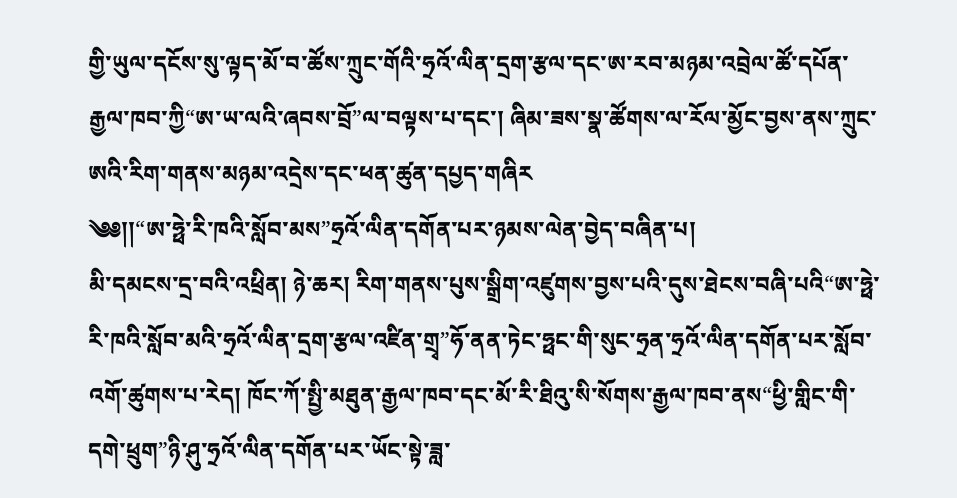གྱི་ཡུལ་དངོས་སུ་ལྟད་མོ་བ་ཚོས་ཀྲུང་གོའི་ཧྲའོ་ལིན་དྲག་རྩལ་དང་ཨ་རབ་མཉམ་འབྲེལ་ཚོ་དཔོན་རྒྱལ་ཁབ་ཀྱི“ཨ་ཡ་ལའི་ཞབས་བྲོ”ལ་བལྟས་པ་དང་། ཞིམ་ཟས་སྣ་ཚོགས་ལ་རོལ་མྱོང་བྱས་ནས་ཀྲུང་ཨའི་རིག་གནས་མཉམ་འདྲེས་དང་ཕན་ཚུན་དཔྱད་གཞིར
༄༅།།“ཨ་ཧྥེ་རི་ཁའི་སློབ་མས”ཧྲའོ་ལིན་དགོན་པར་ཉམས་ལེན་བྱེད་བཞིན་པ།
མི་དམངས་དྲ་བའི་འཕྲིན། ཉེ་ཆར། རིག་གནས་པུས་སྒྲིག་འཛུགས་བྱས་པའི་དུས་ཐེངས་བཞི་པའི“ཨ་ཧྥེ་རི་ཁའི་སློབ་མའི་ཧྲའོ་ལིན་དྲག་རྩལ་འཛིན་གྲྭ”ཧོ་ནན་ཏེང་ཧྥང་གི་སུང་ཧྲན་ཧྲའོ་ལིན་དགོན་པར་སློབ་འགོ་ཚུགས་པ་རེད། ཁོང་ཀོ་སྤྱི་མཐུན་རྒྱལ་ཁབ་དང་མོ་རི་ཐིའུ་སི་སོགས་རྒྱལ་ཁབ་ནས“ཕྱི་གླིང་གི་དགེ་ཕྲུག”ཉི་ཤུ་ཧྲའོ་ལིན་དགོན་པར་ཡོང་སྟེ་ཟླ་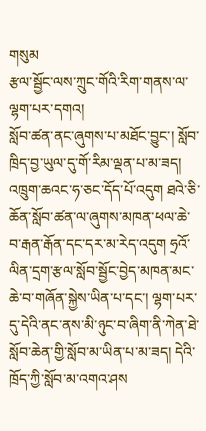གསུམ
རྩལ་སྦྱོང་ལས་ཀྲུང་གོའི་རིག་གནས་ལ་ལྷག་པར་དགའ།
སློབ་ཚན་ནང་ཞུགས་པ་མཐོང་བྱུང་། སློབ་ཁྲིད་བྱ་ཡུལ་དུ་གོ་རིམ་ལྡན་པ་མ་ཟད། འཁྲུག་ཆའང་ཧ་ཅང་དོད་པོ་འདུག ཐའེ་ཅི་ཆོན་སློབ་ཚན་ལ་ཞུགས་མཁན་ཕལ་ཆེ་བ་རྒན་རྒོན་དང་དར་མ་རེད་འདུག ཧྲའོ་ལིན་དྲག་རྩལ་སློབ་སྦྱོང་བྱེད་མཁན་མང་ཆེ་བ་གཞོན་སྐྱེས་ཡིན་པ་དང་། ལྷག་པར་དུ་དེའི་ནང་ནས་མི་ཉུང་བ་ཞིག་ནི་ཀེན་ཐེ་སློབ་ཆེན་གྱི་སློབ་མ་ཡིན་པ་མ་ཟད། དེའི་ཁྲོད་ཀྱི་སློབ་མ་འགའ་ཤས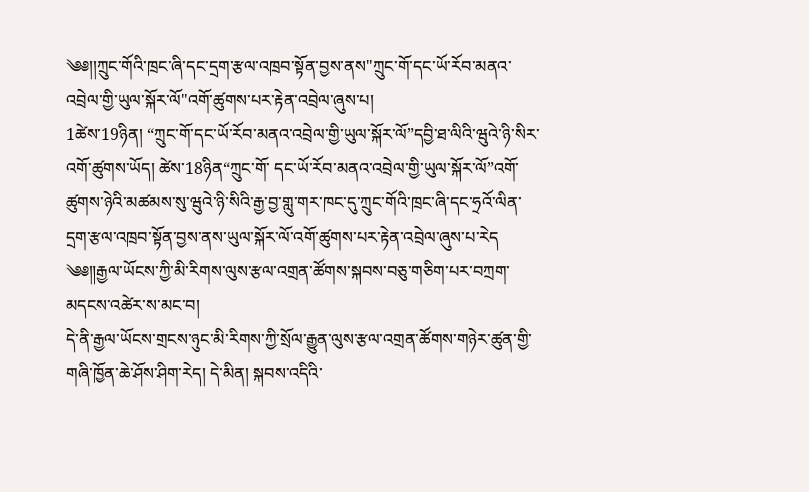༄༅།།ཀྲུང་གོའི་ཁྲང་ཞི་དང་དྲག་རྩལ་འཁྲབ་སྟོན་བྱས་ནས"ཀྲུང་གོ་དང་ཡོ་རོབ་མནའ་འབྲེལ་གྱི་ཡུལ་སྐོར་ལོ"འགོ་ཚུགས་པར་རྟེན་འབྲེལ་ཞུས་པ།
1ཚེས་19ཉིན། “ཀྲུང་གོ་དང་ཡོ་རོབ་མནའ་འབྲེལ་གྱི་ཡུལ་སྐོར་ལོ”དབྱི་ཐ་ལིའི་ཝུའེ་ཉི་སིར་འགོ་ཚུགས་ཡོད། ཚེས་18ཉིན“ཀྲུང་གོ་ དང་ཡོ་རོབ་མནའ་འབྲེལ་གྱི་ཡུལ་སྐོར་ལོ”འགོ་ཚུགས་ཉེའི་མཚམས་སུ་ཝུའེ་ཉི་སིའི་རྒྱ་བྱ་གླུ་གར་ཁང་དུ་ཀྲུང་གོའི་ཁྲང་ཞི་དང་ཧྲའོ་ལིན་དྲག་རྩལ་འཁྲབ་སྟོན་བྱས་ནས་ཡུལ་སྐོར་ལོ་འགོ་ཚུགས་པར་རྟེན་འབྲེལ་ཞུས་པ་རེད
༄༅༎རྒྱལ་ཡོངས་ཀྱི་མི་རིགས་ལུས་རྩལ་འགྲན་ཚོགས་སྐབས་བཅུ་གཅིག་པར་བཀྲག་མདངས་འཚེར་ས་མང་བ།
དེ་ནི་རྒྱལ་ཡོངས་གྲངས་ཉུང་མི་རིགས་ཀྱི་སྲོལ་རྒྱུན་ལུས་རྩལ་འགྲན་ཚོགས་གཉེར་ཚུན་གྱི་གཞི་ཁྱོན་ཆེ་ཤོས་ཤིག་རེད། དེ་མིན། སྐབས་འདིའི་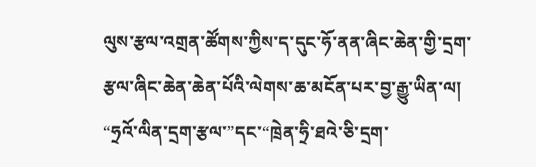ལུས་རྩལ་འགྲན་ཚོགས་ཀྱིས་ད་དུང་ཧོ་ནན་ཞིང་ཆེན་གྱི་དྲག་རྩལ་ཞིང་ཆེན་ཆེན་པོའི་ལེགས་ཆ་མངོན་པར་བྱ་རྒྱུ་ཡིན་ལ། “ཧྲའོ་ལིན་དྲག་རྩལ་”དང་“ཁྲེན་ཧྲི་ཐའེ་ཅི་དྲག་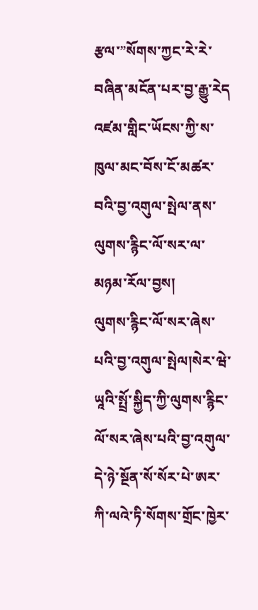རྩལ་”སོགས་ཀྱང་རེ་རེ་བཞིན་མངོན་པར་བྱ་རྒྱུ་རེད
འཛམ་གླིང་ཡོངས་ཀྱི་ས་ཁུལ་མང་བོས་ངོ་མཚར་བའི་བྱ་འགུལ་སྤེལ་ནས་ལུགས་རྙིང་ལོ་སར་ལ་མཉམ་རོལ་བྱས།
ལུགས་རྙིང་ལོ་སར་ཞེས་པའི་བྱ་འགུལ་སྤེལ།སེར་ཝེ་ཡཱའི་སྤྲོ་སྐྱིད་ཀྱི་ལུགས་རྙིང་ལོ་སར་ཞེས་པའི་བྱ་འགུལ་དེ་ཉེ་སྔོན་སོ་སོར་པེ་ཨར་ཀི་ལའེ་ཏི་སོགས་གྲོང་ཁྱེར་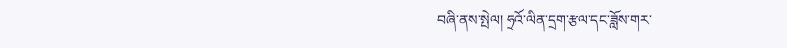བཞི་ནས་སྤེལ། ཧྲའོ་ལིན་དྲག་རྩལ་དང་ཟློས་གར་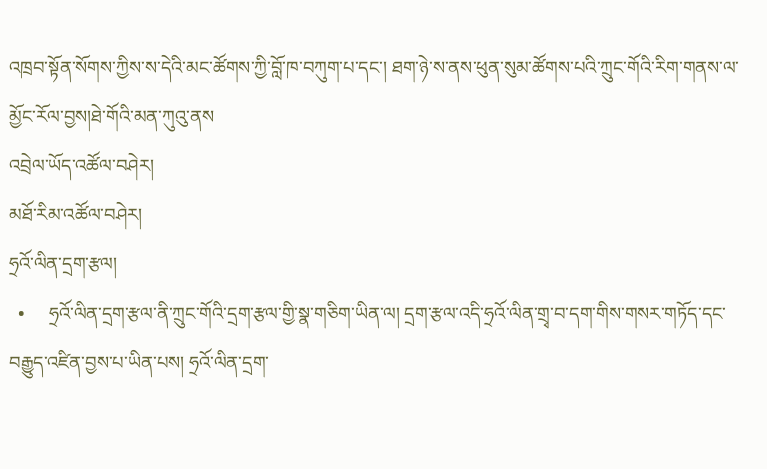འཁྲབ་སྟོན་སོགས་ཀྱིས་ས་དེའི་མང་ཚོགས་ཀྱི་བློ་ཁ་བཀུག་པ་དང་། ཐག་ཉེ་ས་ནས་ཕུན་སུམ་ཚོགས་པའི་ཀྲུང་གོའི་རིག་གནས་ལ་མྱོང་རོལ་བྱས།ཐེ་གོའི་མན་ཀུའུ་ནས
འབྲེལ་ཡོད་འཚོལ་བཤེར།
མཐོ་རིམ་འཚོལ་བཤེར།
ཧྲའོ་ལིན་དྲག་རྩལ།
  •     ཧྲའོ་ལིན་དྲག་རྩལ་ནི་ཀྲུང་གོའི་དྲག་རྩལ་གྱི་སྣ་གཅིག་ཡིན་ལ། དྲག་རྩལ་འདི་ཧྲའོ་ལིན་གྲྭ་བ་དག་གིས་གསར་གཏོད་དང་བརྒྱུད་འཛིན་བྱས་པ་ཡིན་པས། ཧྲའོ་ལིན་དྲག་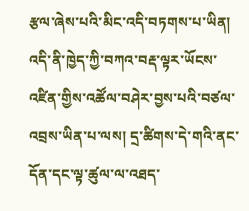རྩལ་ཞེས་པའི་མིང་འདི་བཏགས་པ་ཡིན།
འདི་ནི་ཁྱེད་ཀྱི་བཀའ་བརྡ་ལྟར་ཡོངས་འཛིན་གྱིས་འཚོལ་བཤེར་བྱས་པའི་བཙལ་འབྲས་ཡིན་པ་ལས། དྲ་ཚིགས་དེ་གའི་ནང་དོན་དང་ལྟ་ཚུལ་ལ་འཐད་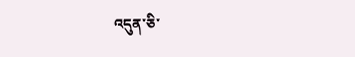འདུན་ཅི་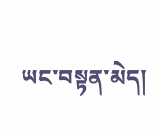ཡང་བསྟན་མེད།